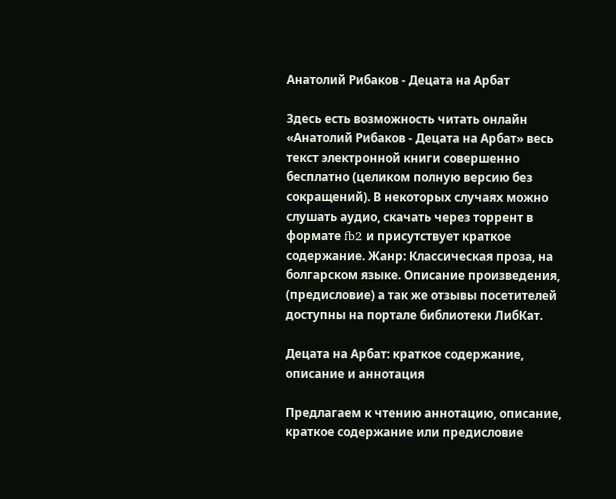Анатолий Рибаков - Децата на Арбат

Здесь есть возможность читать онлайн «Анатолий Рибаков - Децата на Арбат» весь текст электронной книги совершенно бесплатно (целиком полную версию без сокращений). В некоторых случаях можно слушать аудио, скачать через торрент в формате fb2 и присутствует краткое содержание. Жанр: Классическая проза, на болгарском языке. Описание произведения, (предисловие) а так же отзывы посетителей доступны на портале библиотеки ЛибКат.

Децата на Арбат: краткое содержание, описание и аннотация

Предлагаем к чтению аннотацию, описание, краткое содержание или предисловие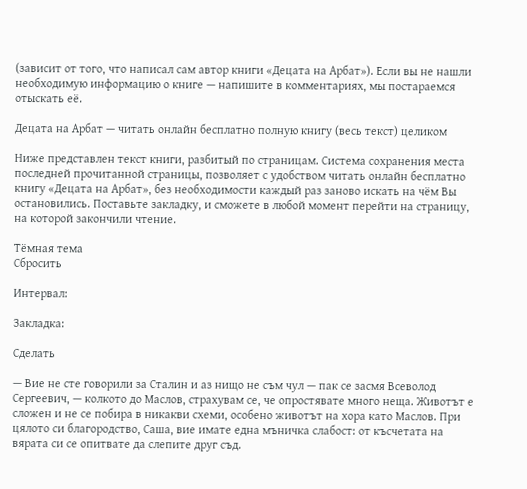(зависит от того, что написал сам автор книги «Децата на Арбат»). Если вы не нашли необходимую информацию о книге — напишите в комментариях, мы постараемся отыскать её.

Децата на Арбат — читать онлайн бесплатно полную книгу (весь текст) целиком

Ниже представлен текст книги, разбитый по страницам. Система сохранения места последней прочитанной страницы, позволяет с удобством читать онлайн бесплатно книгу «Децата на Арбат», без необходимости каждый раз заново искать на чём Вы остановились. Поставьте закладку, и сможете в любой момент перейти на страницу, на которой закончили чтение.

Тёмная тема
Сбросить

Интервал:

Закладка:

Сделать

— Вие не сте говорили за Сталин и аз нищо не съм чул — пак се засмя Всеволод Сергеевич, — колкото до Маслов, страхувам се, че опростявате много неща. Животът е сложен и не се побира в никакви схеми, особено животът на хора като Маслов. При цялото си благородство, Саша, вие имате една мъничка слабост: от късчетата на вярата си се опитвате да слепите друг съд.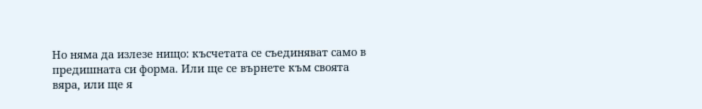Но няма да излезе нищо: късчетата се съединяват само в предишната си форма. Или ще се върнете към своята вяра, или ще я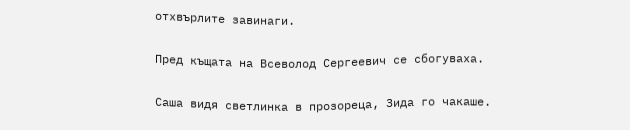отхвърлите завинаги.

Пред къщата на Всеволод Сергеевич се сбогуваха.

Саша видя светлинка в прозореца, Зида го чакаше.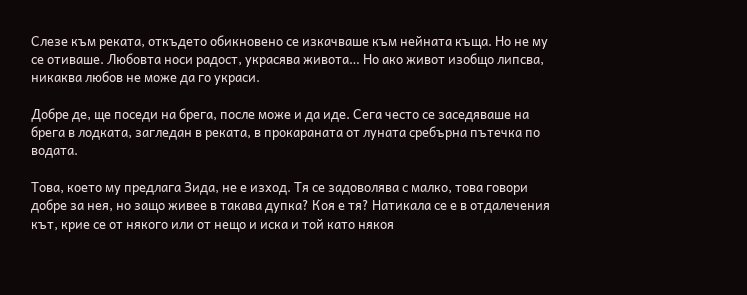Слезе към реката, откъдето обикновено се изкачваше към нейната къща. Но не му се отиваше. Любовта носи радост, украсява живота… Но ако живот изобщо липсва, никаква любов не може да го украси.

Добре де, ще поседи на брега, после може и да иде. Сега често се заседяваше на брега в лодката, загледан в реката, в прокараната от луната сребърна пътечка по водата.

Това, което му предлага Зида, не е изход. Тя се задоволява с малко, това говори добре за нея, но защо живее в такава дупка? Коя е тя? Натикала се е в отдалечения кът, крие се от някого или от нещо и иска и той като някоя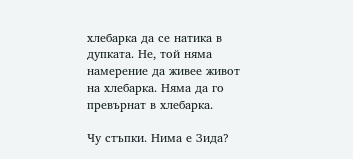хлебарка да се натика в дупката. Не, той няма намерение да живее живот на хлебарка. Няма да го превърнат в хлебарка.

Чу стъпки. Нима е Зида?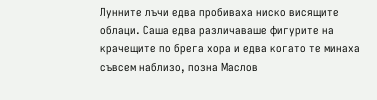Лунните лъчи едва пробиваха ниско висящите облаци. Саша едва различаваше фигурите на крачещите по брега хора и едва когато те минаха съвсем наблизо, позна Маслов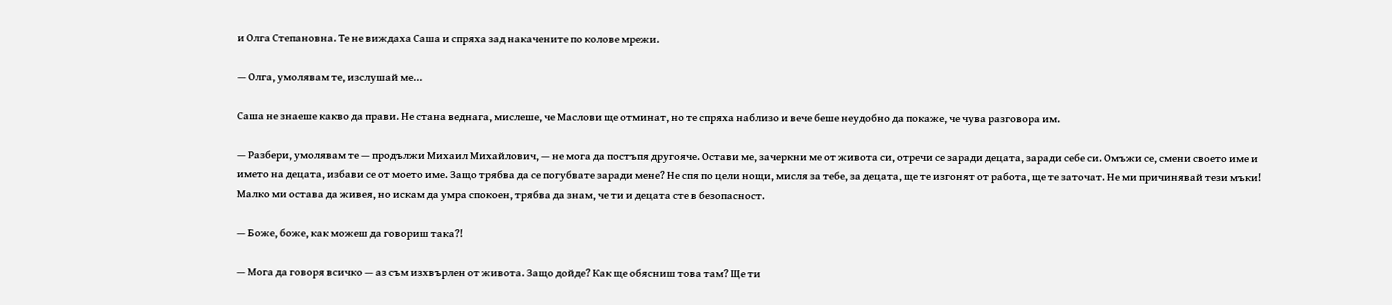и Олга Степановна. Те не виждаха Саша и спряха зад накачените по колове мрежи.

— Олга, умолявам те, изслушай ме…

Саша не знаеше какво да прави. Не стана веднага, мислеше, че Маслови ще отминат, но те спряха наблизо и вече беше неудобно да покаже, че чува разговора им.

— Разбери, умолявам те — продължи Михаил Михайлович, — не мога да постъпя другояче. Остави ме, зачеркни ме от живота си, отречи се заради децата, заради себе си. Омъжи се, смени своето име и името на децата, избави се от моето име. Защо трябва да се погубвате заради мене? Не спя по цели нощи, мисля за тебе, за децата, ще те изгонят от работа, ще те заточат. Не ми причинявай тези мъки! Малко ми остава да живея, но искам да умра спокоен, трябва да знам, че ти и децата сте в безопасност.

— Боже, боже, как можеш да говориш така?!

— Мога да говоря всичко — аз съм изхвърлен от живота. Защо дойде? Как ще обясниш това там? Ще ти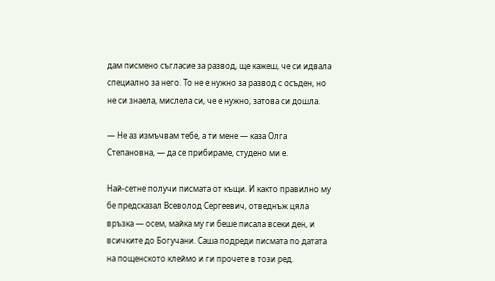дам писмено съгласие за развод, ще кажеш, че си идвала специално за него. То не е нужно за развод с осъден, но не си знаела, мислела си, че е нужно, затова си дошла.

— Не аз измъчвам тебе, а ти мене — каза Олга Степановна, — да се прибираме, студено ми е.

Най-сетне получи писмата от къщи. И както правилно му бе предсказал Всеволод Сергеевич, отведнъж цяла връзка — осем, майка му ги беше писала всеки ден, и всичките до Богучани. Саша подреди писмата по датата на пощенското клеймо и ги прочете в този ред.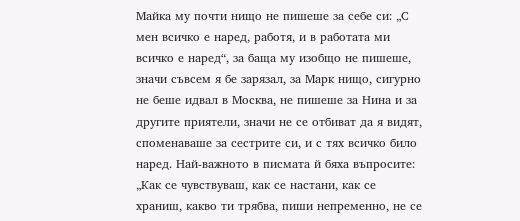Майка му почти нищо не пишеше за себе си: „С мен всичко е наред, работя, и в работата ми всичко е наред“, за баща му изобщо не пишеше, значи съвсем я бе зарязал, за Марк нищо, сигурно не беше идвал в Москва, не пишеше за Нина и за другите приятели, значи не се отбиват да я видят, споменаваше за сестрите си, и с тях всичко било наред. Най-важното в писмата й бяха въпросите: „Как се чувствуваш, как се настани, как се храниш, какво ти трябва, пиши непременно, не се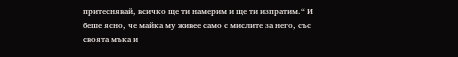притеснявай, всичко ще ти намерим и ще ти изпратим.“ И беше ясно, че майка му живее само с мислите за него, със своята мъка и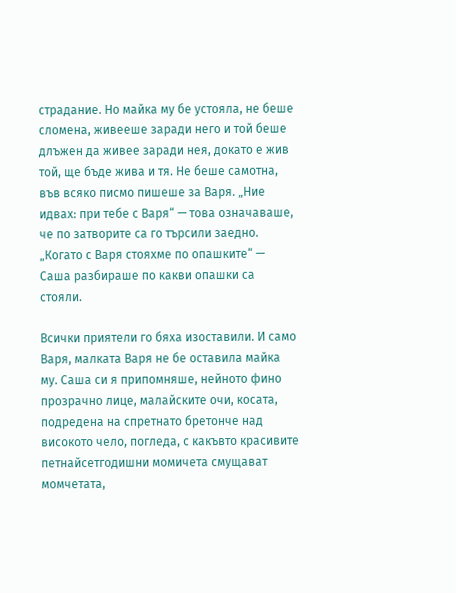страдание. Но майка му бе устояла, не беше сломена, живееше заради него и той беше длъжен да живее заради нея, докато е жив той, ще бъде жива и тя. Не беше самотна, във всяко писмо пишеше за Варя. „Ние идвах: при тебе с Варя“ — това означаваше, че по затворите са го търсили заедно. „Когато с Варя стояхме по опашките“ — Саша разбираше по какви опашки са стояли.

Всички приятели го бяха изоставили. И само Варя, малката Варя не бе оставила майка му. Саша си я припомняше, нейното фино прозрачно лице, малайските очи, косата, подредена на спретнато бретонче над високото чело, погледа, с какъвто красивите петнайсетгодишни момичета смущават момчетата,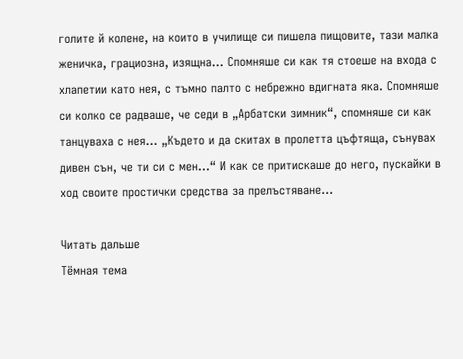голите й колене, на които в училище си пишела пищовите, тази малка женичка, грациозна, изящна… Спомняше си как тя стоеше на входа с хлапетии като нея, с тъмно палто с небрежно вдигната яка. Спомняше си колко се радваше, че седи в „Арбатски зимник“, спомняше си как танцуваха с нея… „Където и да скитах в пролетта цъфтяща, сънувах дивен сън, че ти си с мен…“ И как се притискаше до него, пускайки в ход своите простички средства за прелъстяване…

Читать дальше
Тёмная тема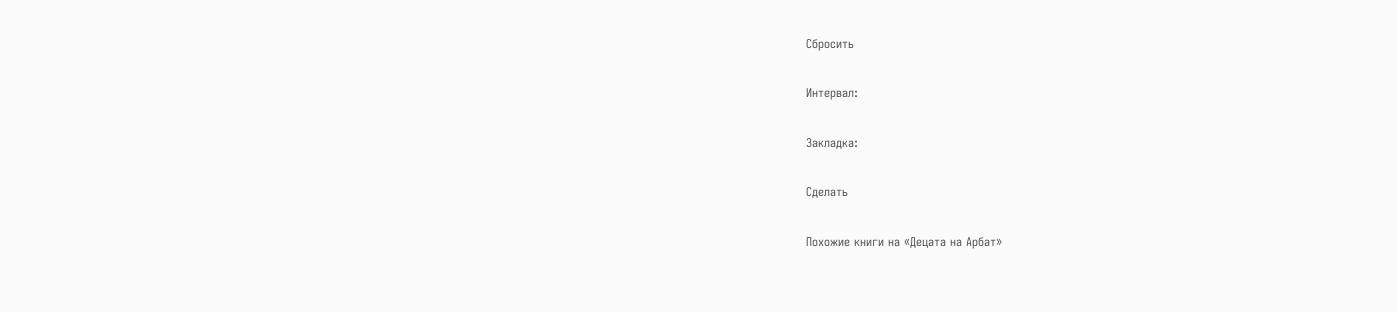Сбросить

Интервал:

Закладка:

Сделать

Похожие книги на «Децата на Арбат»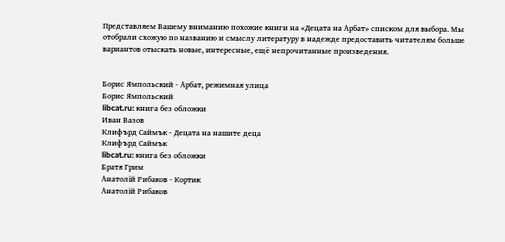Представляем Вашему вниманию похожие книги на «Децата на Арбат» списком для выбора. Мы отобрали схожую по названию и смыслу литературу в надежде предоставить читателям больше вариантов отыскать новые, интересные, ещё непрочитанные произведения.


Борис Ямпольский - Арбат, режимная улица
Борис Ямпольский
libcat.ru: книга без обложки
Иван Вазов
Клифърд Саймък - Децата на нашите деца
Клифърд Саймък
libcat.ru: книга без обложки
Братя Грим
Анатолій Рибаков - Кортик
Анатолій Рибаков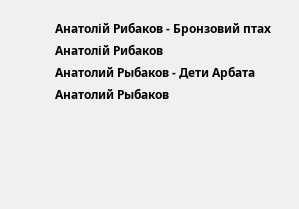Анатолій Рибаков - Бронзовий птах
Анатолій Рибаков
Анатолий Рыбаков - Дети Арбата
Анатолий Рыбаков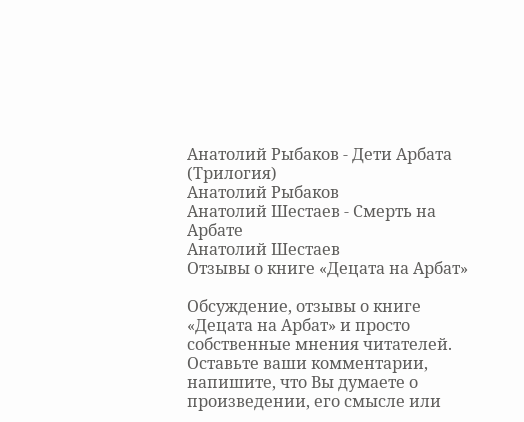Анатолий Рыбаков - Дети Арбата (Трилогия)
Анатолий Рыбаков
Анатолий Шестаев - Смерть на Арбате
Анатолий Шестаев
Отзывы о книге «Децата на Арбат»

Обсуждение, отзывы о книге «Децата на Арбат» и просто собственные мнения читателей. Оставьте ваши комментарии, напишите, что Вы думаете о произведении, его смысле или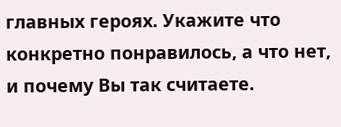главных героях. Укажите что конкретно понравилось, а что нет, и почему Вы так считаете.